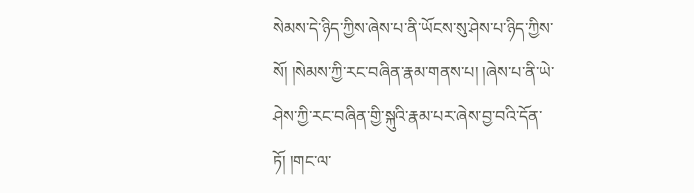སེམས་དེ་ཉིད་ཀྱིས་ཞེས་པ་ནི་ཡོངས་སུ་ཤེས་པ་ཉིད་ཀྱིས་སོ། །སེམས་ཀྱི་རང་བཞིན་རྣམ་གནས་པ། །ཞེས་པ་ནི་ཡེ་ཤེས་ཀྱི་རང་བཞིན་གྱི་སྐུའི་རྣམ་པར་ཞེས་བྱ་བའི་དོན་ཏོ། །གང་ལ་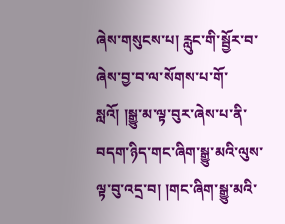ཞེས་གསུངས་པ། རླུང་གི་སྦྱོར་བ་ཞེས་བྱ་བ་ལ་སོགས་པ་གོ་སླའོ། །སྒྱུ་མ་ལྟ་བུར་ཞེས་པ་ནི་བདག་ཉིད་གང་ཞིག་སྒྱུ་མའི་ལུས་ལྟ་བུ་འདྲ་བ། །གང་ཞིག་སྒྱུ་མའི་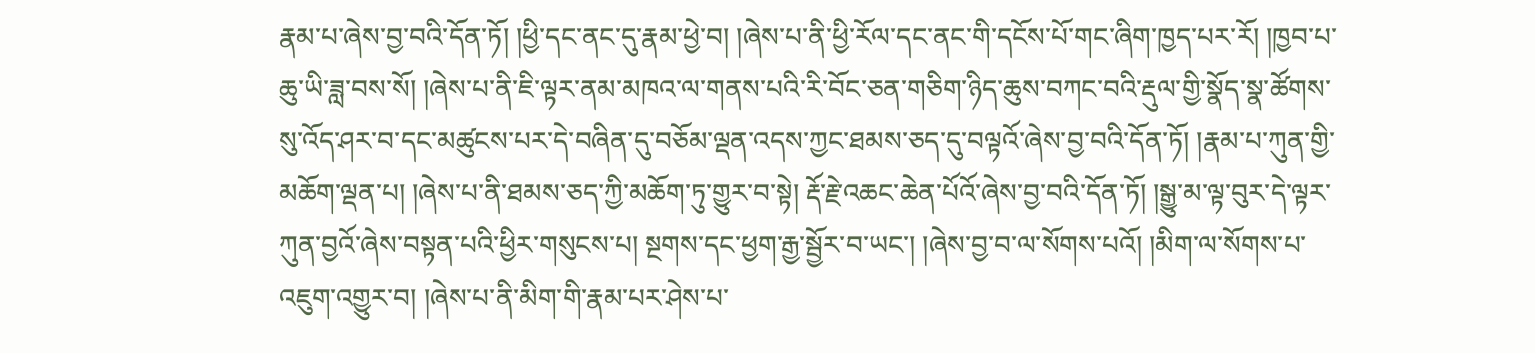རྣམ་པ་ཞེས་བྱ་བའི་དོན་ཏོ། །ཕྱི་དང་ནང་དུ་རྣམ་ཕྱེ་བ། །ཞེས་པ་ནི་ཕྱི་རོལ་དང་ནང་གི་དངོས་པོ་གང་ཞིག་ཁྱད་པར་རོ། །ཁྱབ་པ་ཆུ་ཡི་ཟླ་བས་སོ། །ཞེས་པ་ནི་ཇི་ལྟར་ནམ་མཁའ་ལ་གནས་པའི་རི་བོང་ཅན་གཅིག་ཉིད་ཆུས་བཀང་བའི་རྡུལ་གྱི་སྣོད་སྣ་ཚོགས་སུ་འོད་ཤར་བ་དང་མཚུངས་པར་དེ་བཞིན་དུ་བཅོམ་ལྡན་འདས་ཀྱང་ཐམས་ཅད་དུ་བལྟའོ་ཞེས་བྱ་བའི་དོན་ཏོ། །རྣམ་པ་ཀུན་གྱི་མཆོག་ལྡན་པ། །ཞེས་པ་ནི་ཐམས་ཅད་ཀྱི་མཆོག་ཏུ་གྱུར་བ་སྟེ། རྡོ་རྗེ་འཆང་ཆེན་པོའོ་ཞེས་བྱ་བའི་དོན་ཏོ། །སྒྱུ་མ་ལྟ་བུར་དེ་ལྟར་ཀུན་བྱའོ་ཞེས་བསྟན་པའི་ཕྱིར་གསུངས་པ། སྔགས་དང་ཕྱག་རྒྱ་སྦྱོར་བ་ཡང་། །ཞེས་བྱ་བ་ལ་སོགས་པའོ། །མིག་ལ་སོགས་པ་འཇུག་འགྱུར་བ། །ཞེས་པ་ནི་མིག་གི་རྣམ་པར་ཤེས་པ་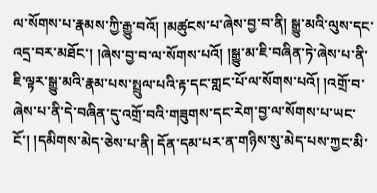ལ་སོགས་པ་རྣམས་ཀྱི་རྒྱུ་བའོ། །མཚུངས་པ་ཞེས་བྱ་བ་ནི། སྒྱུ་མའི་ལུས་དང་འདྲ་བར་མཐོང་། །ཞེས་བྱ་བ་ལ་སོགས་པའོ། །སྒྱུ་མ་ཇི་བཞིན་ཏེ་ཞེས་པ་ནི་ཇི་ལྟར་སྒྱུ་མའི་རྣམ་པས་སྤྲུལ་པའི་རྟ་དང་གླང་པོ་ལ་སོགས་པའོ། །འགྲོ་བ་ཞེས་པ་ནི་དེ་བཞིན་དུ་འགྲོ་བའི་གཟུགས་དང་རེག་བྱ་ལ་སོགས་པ་ཡང་ངོ་། །དམིགས་མེད་ཅེས་པ་ནི། དོན་དམ་པར་ན་གཉིས་སུ་མེད་པས་ཀྱང་མི་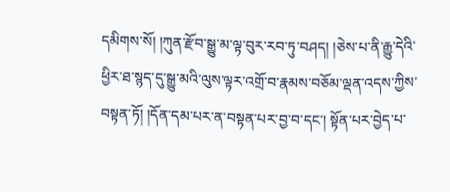དམིགས་སོ། །ཀུན་རྫོབ་སྒྱུ་མ་ལྟ་བུར་རབ་ཏུ་བཤད། །ཅེས་པ་ནི་རྒྱུ་དེའི་ཕྱིར་ཐ་སྙད་དུ་སྒྱུ་མའི་ལུས་ལྟར་འགྲོ་བ་རྣམས་བཅོམ་ལྡན་འདས་ཀྱིས་བསྟན་ཏོ། །དོན་དམ་པར་ན་བསྟན་པར་བྱ་བ་དང་། སྟོན་པར་བྱེད་པ་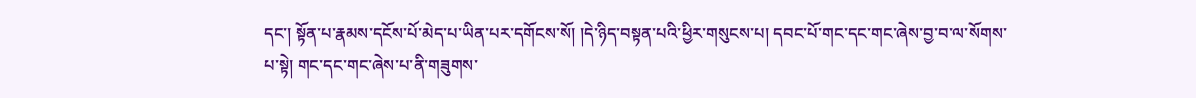དང་། སྟོན་པ་རྣམས་དངོས་པོ་མེད་པ་ཡིན་པར་དགོངས་སོ། །དེ་ཉིད་བསྟན་པའི་ཕྱིར་གསུངས་པ། དབང་པོ་གང་དང་གང་ཞེས་བྱ་བ་ལ་སོགས་པ་སྟེ། གང་དང་གང་ཞེས་པ་ནི་གཟུགས་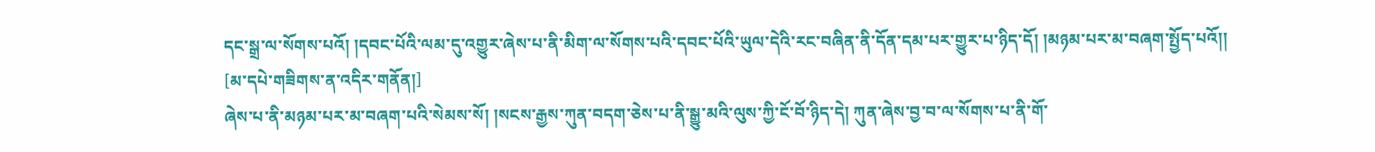དང་སྒྲ་ལ་སོགས་པའོ། །དབང་པོའི་ལམ་དུ་འགྱུར་ཞེས་པ་ནི་མིག་ལ་སོགས་པའི་དབང་པོའི་ཡུལ་དེའི་རང་བཞིན་ནི་དོན་དམ་པར་གྱུར་པ་ཉིད་དོ། །མཉམ་པར་མ་བཞག་སྤྱོད་པའོ།།
[མ་དཔེ་གཟིགས་ན་འདིར་གནོན།]
ཞེས་པ་ནི་མཉམ་པར་མ་བཞག་པའི་སེམས་སོ། །སངས་རྒྱས་ཀུན་བདག་ཅེས་པ་ནི་སྒྱུ་མའི་ལུས་ཀྱི་ངོ་བོ་ཉིད་དེ། ཀུན་ཞེས་བྱ་བ་ལ་སོགས་པ་ནི་གོ་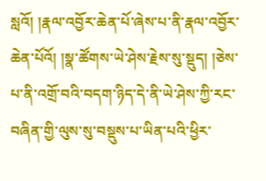སླའོ། །རྣལ་འབྱོར་ཆེན་པོ་ཞེས་པ་ནི་རྣལ་འབྱོར་ཆེན་པོའོ། །སྣ་ཚོགས་ཡེ་ཤེས་རྗེས་སུ་སྡུད། །ཅེས་པ་ནི་འགྲོ་བའི་བདག་ཉིད་དེ་ནི་ཡེ་ཤེས་ཀྱི་རང་བཞིན་གྱི་ལུས་སུ་བསྡུས་པ་ཡིན་པའི་ཕྱིར་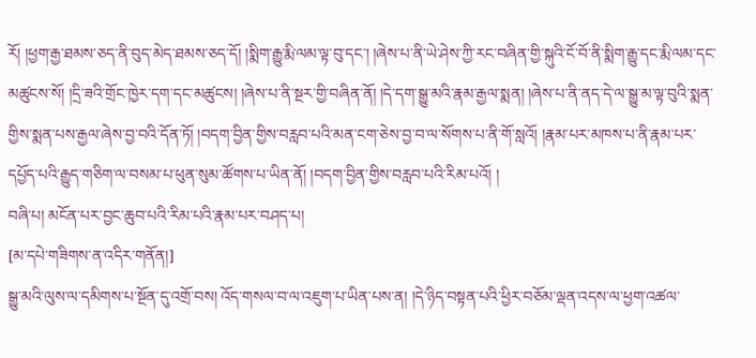རོ། །ཕྱག་རྒྱ་ཐམས་ཅད་ནི་བུད་མེད་ཐམས་ཅད་དོ། །སྨིག་རྒྱུ་རྨི་ལམ་ལྟ་བུ་དང་། །ཞེས་པ་ནི་ཡེ་ཤེས་ཀྱི་རང་བཞིན་གྱི་སྐུའི་ངོ་བོ་ནི་སྨིག་རྒྱུ་དང་རྨི་ལམ་དང་མཚུངས་སོ། །དྲི་ཟའི་གྲོང་ཁྱེར་དག་དང་མཚུངས། །ཞེས་པ་ནི་སྔར་གྱི་བཞིན་ནོ། །དེ་དག་སྒྱུ་མའི་རྣམ་རྒྱལ་སྨན། །ཞེས་པ་ནི་ནད་དེ་ལ་སྒྱུ་མ་ལྟ་བུའི་སྨན་གྱིས་སྨན་པས་རྒྱལ་ཞེས་བྱ་བའི་དོན་ཏོ། །བདག་བྱིན་གྱིས་བརླབ་པའི་མན་ངག་ཅེས་བྱ་བ་ལ་སོགས་པ་ནི་གོ་སླའོ། །རྣམ་པར་མཁས་པ་ནི་རྣམ་པར་དཔྱོད་པའི་རྒྱུད་གཅིག་ལ་བསམ་པ་ཕུན་སུམ་ཚོགས་པ་ཡིན་ནོ། །བདག་བྱིན་གྱིས་བརླབ་པའི་རིམ་པའོ། །
བཞི་པ། མངོན་པར་བྱང་ཆུབ་པའི་རིམ་པའི་རྣམ་པར་བཤད་པ།
[མ་དཔེ་གཟིགས་ན་འདིར་གནོན།]
སྒྱུ་མའི་ལུས་ལ་དམིགས་པ་སྔོན་དུ་འགྲོ་བས། འོད་གསལ་བ་ལ་འཇུག་པ་ཡིན་པས་ན། །དེ་ཉིད་བསྟན་པའི་ཕྱིར་བཅོམ་ལྡན་འདས་ལ་ཕྱག་འཚལ་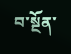བ་སྔོན་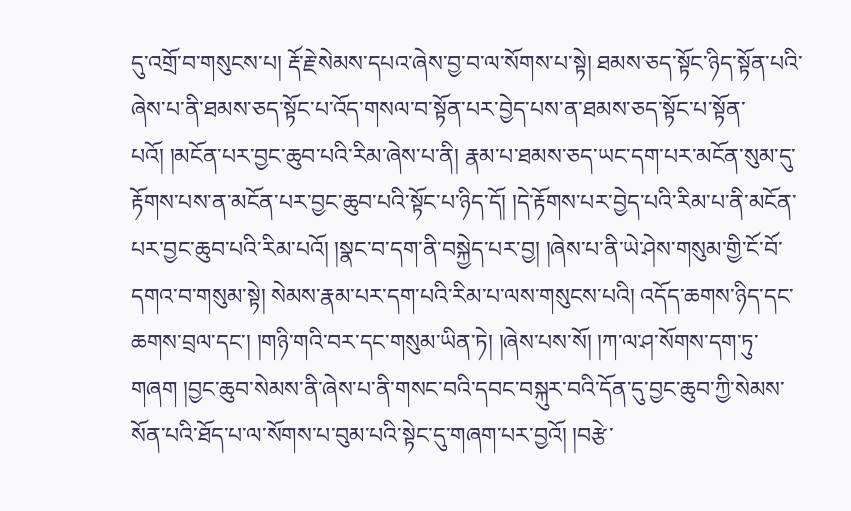དུ་འགྲོ་བ་གསུངས་པ། རྡོ་རྗེ་སེམས་དཔའ་ཞེས་བྱ་བ་ལ་སོགས་པ་སྟེ། ཐམས་ཅད་སྟོང་ཉིད་སྟོན་པའི་ཞེས་པ་ནི་ཐམས་ཅད་སྟོང་པ་འོད་གསལ་བ་སྟོན་པར་བྱེད་པས་ན་ཐམས་ཅད་སྟོང་པ་སྟོན་པའོ། །མངོན་པར་བྱང་ཆུབ་པའི་རིམ་ཞེས་པ་ནི། རྣམ་པ་ཐམས་ཅད་ཡང་དག་པར་མངོན་སུམ་དུ་རྟོགས་པས་ན་མངོན་པར་བྱང་ཆུབ་པའི་སྟོང་པ་ཉིད་དོ། །དེ་རྟོགས་པར་བྱེད་པའི་རིམ་པ་ནི་མངོན་པར་བྱང་ཆུབ་པའི་རིམ་པའོ། །སྣང་བ་དག་ནི་བསྐྱེད་པར་བྱ། །ཞེས་པ་ནི་ཡེ་ཤེས་གསུམ་གྱི་ངོ་བོ་དགའ་བ་གསུམ་སྟེ། སེམས་རྣམ་པར་དག་པའི་རིམ་པ་ལས་གསུངས་པའི། འདོད་ཆགས་ཉིད་དང་ཆགས་བྲལ་དང་། །གཉི་གའི་བར་དང་གསུམ་ཡིན་ཏེ། །ཞེས་པས་སོ། །ཀ་ལ་ཤ་སོགས་དག་ཏུ་གཞག །བྱང་ཆུབ་སེམས་ནི་ཞེས་པ་ནི་གསང་བའི་དབང་བསྐུར་བའི་དོན་དུ་བྱང་ཆུབ་ཀྱི་སེམས་སོན་པའི་ཐོད་པ་ལ་སོགས་པ་བུམ་པའི་སྟེང་དུ་གཞག་པར་བྱའོ། །བརྩེ་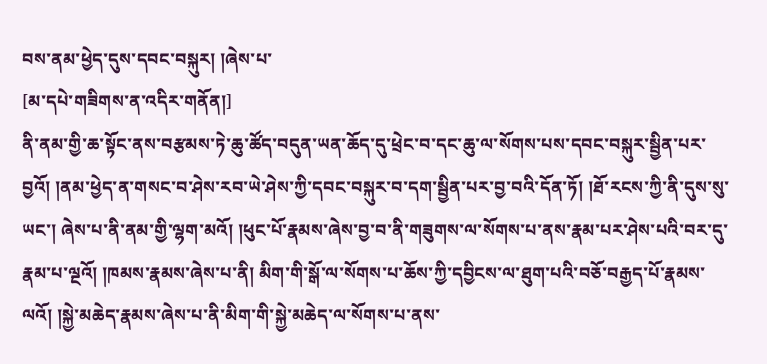བས་ནམ་ཕྱེད་དུས་དབང་བསྐུར། །ཞེས་པ་
[མ་དཔེ་གཟིགས་ན་འདིར་གནོན།]
ནི་ནམ་གྱི་ཆ་སྟོང་ནས་བརྩམས་ཏེ་ཆུ་ཚོད་བདུན་ཡན་ཆོད་དུ་ཕྲེང་བ་དང་ཆུ་ལ་སོགས་པས་དབང་བསྐུར་སྦྱིན་པར་བྱའོ། །ནམ་ཕྱེད་ན་གསང་བ་ཤེས་རབ་ཡེ་ཤེས་ཀྱི་དབང་བསྐུར་བ་དག་སྦྱིན་པར་བྱ་བའི་དོན་ཏོ། །ཐོ་རངས་ཀྱི་ནི་དུས་སུ་ཡང་། ཞེས་པ་ནི་ནམ་གྱི་ལྷག་མའོ། །ཕུང་པོ་རྣམས་ཞེས་བྱ་བ་ནི་གཟུགས་ལ་སོགས་པ་ནས་རྣམ་པར་ཤེས་པའི་བར་དུ་རྣམ་པ་ལྔའོ། །ཁམས་རྣམས་ཞེས་པ་ནི། མིག་གི་སྒོ་ལ་སོགས་པ་ཆོས་ཀྱི་དབྱིངས་ལ་ཐུག་པའི་བཅོ་བརྒྱད་པོ་རྣམས་ལའོ། །སྐྱེ་མཆེད་རྣམས་ཞེས་པ་ནི་མིག་གི་སྐྱེ་མཆེད་ལ་སོགས་པ་ནས་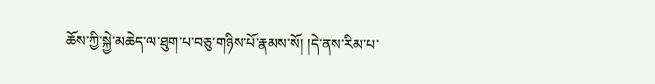ཆོས་ཀྱི་སྐྱེ་མཆེད་ལ་ཐུག་པ་བཅུ་གཉིས་པོ་རྣམས་སོ། །དེ་ནས་རིམ་པ་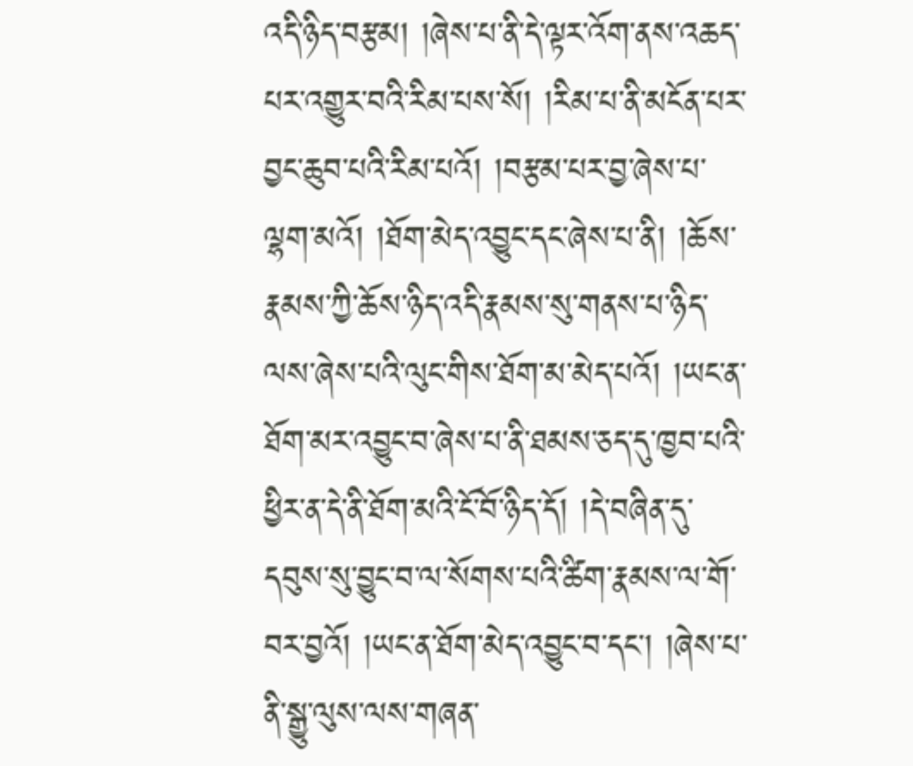འདི་ཉིད་བརྩམ། །ཞེས་པ་ནི་དེ་ལྟར་འོག་ནས་འཆད་པར་འགྱུར་བའི་རིམ་པས་སོ། །རིམ་པ་ནི་མངོན་པར་བྱང་ཆུབ་པའི་རིམ་པའོ། །བརྩམ་པར་བྱ་ཞེས་པ་ལྷག་མའོ། །ཐོག་མེད་འབྱུང་དང་ཞེས་པ་ནི། །ཆོས་རྣམས་ཀྱི་ཆོས་ཉིད་འདི་རྣམས་སུ་གནས་པ་ཉིད་ལས་ཞེས་པའི་ལུང་གིས་ཐོག་མ་མེད་པའོ། །ཡང་ན་ཐོག་མར་འབྱུང་བ་ཞེས་པ་ནི་ཐམས་ཅད་དུ་ཁྱབ་པའི་ཕྱིར་ན་དེ་ནི་ཐོག་མའི་ངོ་བོ་ཉིད་དོ། །དེ་བཞིན་དུ་དབུས་སུ་བྱུང་བ་ལ་སོགས་པའི་ཚིག་རྣམས་ལ་གོ་བར་བྱའོ། །ཡང་ན་ཐོག་མེད་འབྱུང་བ་དང་། །ཞེས་པ་ནི་སྒྱུ་ལུས་ལས་གཞན་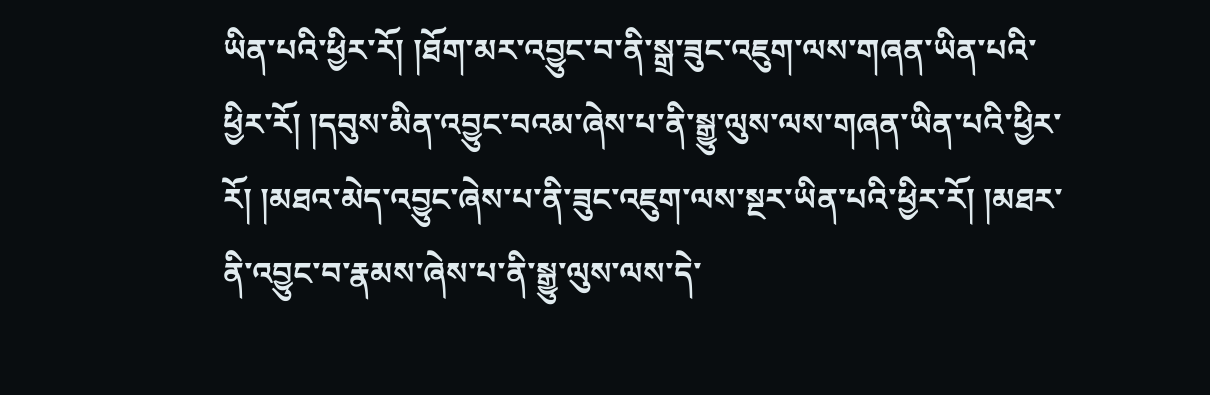ཡིན་པའི་ཕྱིར་རོ། །ཐོག་མར་འབྱུང་བ་ནི་སྒྲ་ཟུང་འཇུག་ལས་གཞན་ཡིན་པའི་ཕྱིར་རོ། །དབུས་མིན་འབྱུང་བའམ་ཞེས་པ་ནི་སྒྱུ་ལུས་ལས་གཞན་ཡིན་པའི་ཕྱིར་རོ། །མཐའ་མེད་འབྱུང་ཞེས་པ་ནི་ཟུང་འཇུག་ལས་སྔར་ཡིན་པའི་ཕྱིར་རོ། །མཐར་ནི་འབྱུང་བ་རྣམས་ཞེས་པ་ནི་སྒྱུ་ལུས་ལས་དེ་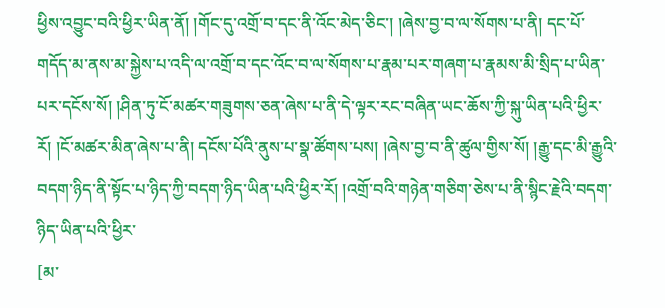ཕྱིས་འབྱུང་བའི་ཕྱིར་ཡིན་ནོ། །གོང་དུ་འགྲོ་བ་དང་ནི་འོང་མེད་ཅིང་། །ཞེས་བྱ་བ་ལ་སོགས་པ་ནི། དང་པོ་གདོད་མ་ནས་མ་སྐྱེས་པ་འདི་ལ་འགྲོ་བ་དང་འོང་བ་ལ་སོགས་པ་རྣམ་པར་གཞག་པ་རྣམས་མི་སྲིད་པ་ཡིན་པར་དངོས་སོ། །ཤིན་ཏུ་ངོ་མཚར་གཟུགས་ཅན་ཞེས་པ་ནི་དེ་ལྟར་རང་བཞིན་ཡང་ཆོས་ཀྱི་སྐུ་ཡིན་པའི་ཕྱིར་རོ། །ངོ་མཚར་མིན་ཞེས་པ་ནི། དངོས་པོའི་ནུས་པ་སྣ་ཚོགས་པས། །ཞེས་བྱ་བ་ནི་ཚུལ་གྱིས་སོ། །རྒྱུ་དང་མི་རྒྱུའི་བདག་ཉིད་ནི་སྟོང་པ་ཉིད་ཀྱི་བདག་ཉིད་ཡིན་པའི་ཕྱིར་རོ། །འགྲོ་བའི་གཉེན་གཅིག་ཅེས་པ་ནི་སྙིང་རྗེའི་བདག་ཉིད་ཡིན་པའི་ཕྱིར་
[མ་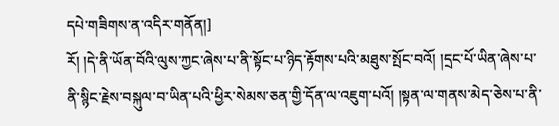དཔེ་གཟིགས་ན་འདིར་གནོན།]
རོ། །དེ་ནི་ཡོན་བོའི་ལུས་ཀྱང་ཞེས་པ་ནི་སྟོང་པ་ཉིད་རྟོགས་པའི་མཐུས་སྤོང་བའོ། །དྲང་པོ་ཡིན་ཞེས་པ་ནི་སྙིང་རྗེས་བསྐུལ་བ་ཡིན་པའི་ཕྱིར་སེམས་ཅན་གྱི་དོན་ལ་འཇུག་པའོ། །སྟན་ལ་གནས་མེད་ཅེས་པ་ནི་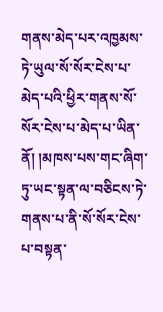གནས་མེད་པར་འཁྱམས་ཏེ་ཡུལ་སོ་སོར་ངེས་པ་མེད་པའི་ཕྱིར་གནས་སོ་སོར་ངེས་པ་མེད་པ་ཡིན་ནོ། །མཁས་པས་གང་ཞིག་ཏུ་ཡང་སྟན་ལ་བཅིངས་ཏེ་གནས་པ་ནི་སོ་སོར་ངེས་པ་བསྟན་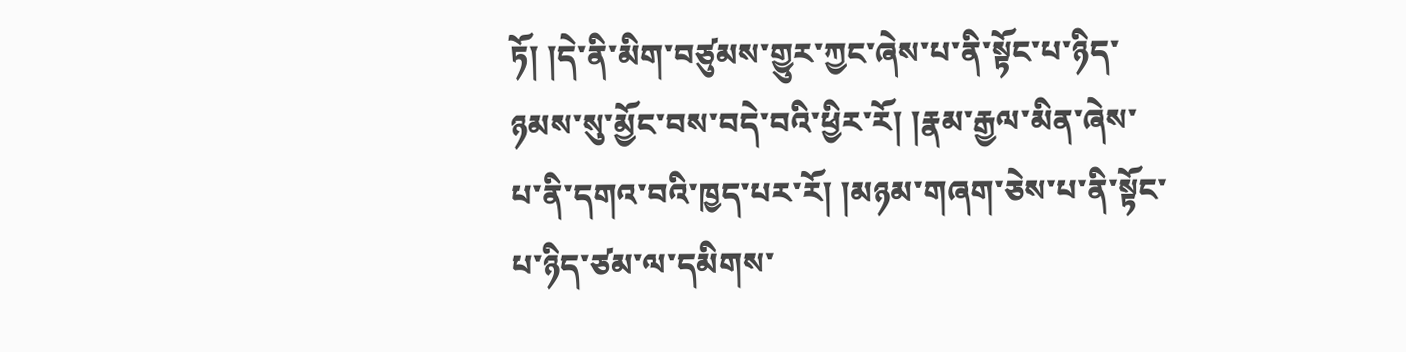ཏོ། །དེ་ནི་མིག་བཙུམས་གྱུར་ཀྱང་ཞེས་པ་ནི་སྟོང་པ་ཉིད་ཉམས་སུ་མྱོང་བས་བདེ་བའི་ཕྱིར་རོ། །རྣམ་རྒྱལ་མིན་ཞེས་པ་ནི་དགའ་བའི་ཁྱད་པར་རོ། །མཉམ་གཞག་ཅེས་པ་ནི་སྟོང་པ་ཉིད་ཙམ་ལ་དམིགས་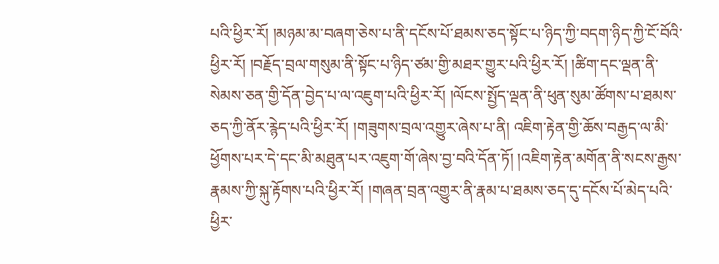པའི་ཕྱིར་རོ། །མཉམ་མ་བཞག་ཅེས་པ་ནི་དངོས་པོ་ཐམས་ཅད་སྟོང་པ་ཉིད་ཀྱི་བདག་ཉིད་ཀྱི་ངོ་བོའི་ཕྱིར་རོ། །བརྗོད་བྲལ་གསུམ་ནི་སྟོང་པ་ཉིད་ཙམ་གྱི་མཐར་གྱུར་པའི་ཕྱིར་རོ། །ཚིག་དང་ལྡན་ནི་སེམས་ཅན་གྱི་དོན་བྱེད་པ་ལ་འཇུག་པའི་ཕྱིར་རོ། །ལོངས་སྤྱོད་ལྡན་ནི་ཕུན་སུམ་ཚོགས་པ་ཐམས་ཅད་ཀྱི་ནོར་རྙེད་པའི་ཕྱིར་རོ། །གཟུགས་བྲལ་འགྱུར་ཞེས་པ་ནི། འཇིག་རྟེན་གྱི་ཆོས་བརྒྱད་ལ་མི་ཕྱོགས་པར་དེ་དང་མི་མཐུན་པར་འཇུག་གོ་ཞེས་བྱ་བའི་དོན་ཏོ། །འཇིག་རྟེན་མགོན་ནི་སངས་རྒྱས་རྣམས་ཀྱི་སྐུ་རྟོགས་པའི་ཕྱིར་རོ། །གཞན་བྲན་འགྱུར་ནི་རྣམ་པ་ཐམས་ཅད་དུ་དངོས་པོ་མེད་པའི་ཕྱིར་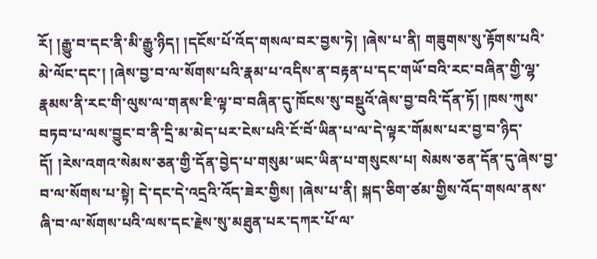རོ། །རྒྱུ་བ་དང་ནི་མི་རྒྱུ་ཉིད། །དངོས་པོ་འོད་གསལ་བར་བྱས་ཏེ། །ཞེས་པ་ནི། གཟུགས་སུ་རྟོགས་པའི་མེ་ལོང་དང་། །ཞེས་བྱ་བ་ལ་སོགས་པའི་རྣམ་པ་འདིས་ན་བརྟན་པ་དང་གཡོ་བའི་རང་བཞིན་གྱི་ལྷ་རྣམས་ནི་རང་གི་ལུས་ལ་གནས་ཇི་ལྟ་བ་བཞིན་དུ་ཁོངས་སུ་བསྡུའོ་ཞེས་བྱ་བའི་དོན་ཏོ། །ཁས་ཀུས་བཏབ་པ་ལས་བྱུང་བ་ནི་དྲི་མ་མེད་པར་ངེས་པའི་ངོ་བོ་ཡིན་པ་ལ་དེ་ལྟར་གོམས་པར་བྱ་བ་ཉིད་དོ། །རེས་འགའ་སེམས་ཅན་གྱི་དོན་བྱེད་པ་གསུམ་ཡང་ཡིན་པ་གསུངས་པ། སེམས་ཅན་དོན་དུ་ཞེས་བྱ་བ་ལ་སོགས་པ་སྟེ། དེ་དང་དེ་འདྲའི་འོད་ཟེར་གྱིས། །ཞེས་པ་ནི། སྐད་ཅིག་ཙམ་གྱིས་འོད་གསལ་ནས་ཞི་བ་ལ་སོགས་པའི་ལས་དང་རྗེས་སུ་མཐུན་པར་དཀར་པོ་ལ་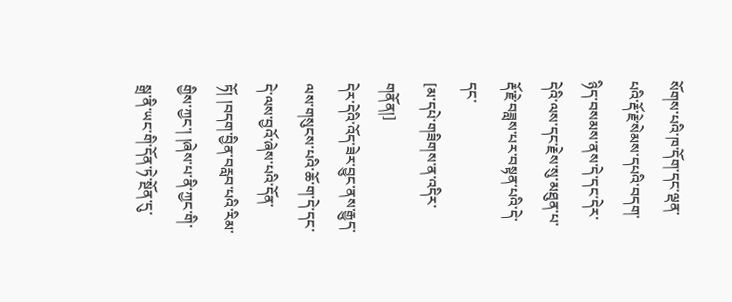སོགས་པའི་ཁ་དོག་དང་ལྡན་པའི་རྡོ་རྗེ་སེམས་དཔའི་བདག་ཉིད་བསམས་ནས་དེ་དང་དེར་དེའི་ལས་དང་རྗེས་སུ་མཐུན་པ་རྡོ་རྗེ་བཟླས་པར་བསྟན་པའི་དེ་དང་
[མ་དཔེ་གཟིགས་ན་འདིར་གནོན།]
དེར་དེའི་འོད་ཟེར་བྱུང་ནས་རྒྱུད་ལས་གསུངས་པའི་ཆོ་ག་དེ་དང་དེ་ལས་བྱའོ་ཞེས་པའི་དོན་ཏོ། །བདག་བྱིན་བརླབ་པའི་རིམ་གྱིས་ཀྱང་། །ཞེས་པ་ནི་ཀྱང་གི་སྒྲ་ནི་ཡང་གི་དོན་ཏེ་སྔོན་དུ་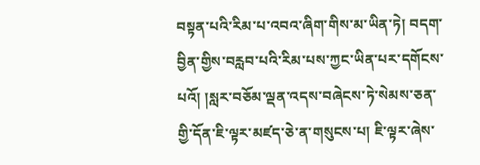བསྟན་པའི་རིམ་པ་འབའ་ཞིག་གིས་མ་ཡིན་ཏེ། བདག་བྱིན་གྱིས་བརླབ་པའི་རིམ་པས་ཀྱང་ཡིན་པར་དགོངས་པའོ། །སླར་བཅོམ་ལྡན་འདས་བཞེངས་ཏེ་སེམས་ཅན་གྱི་དོན་ཇི་ལྟར་མཛད་ཅེ་ན་གསུངས་པ། ཇི་ལྟར་ཞེས་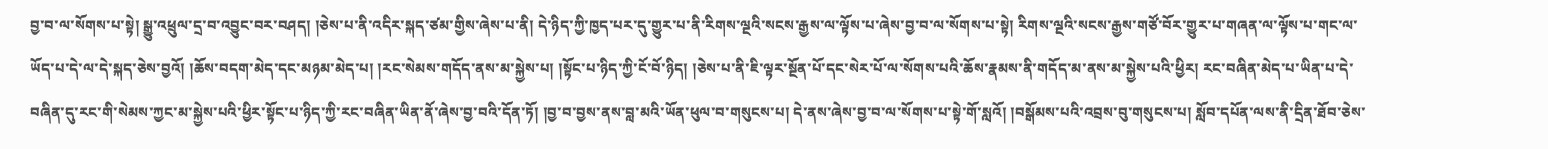བྱ་བ་ལ་སོགས་པ་སྟེ། སྒྱུ་འཕྲུལ་དྲ་བ་འབྱུང་བར་བཤད། །ཅེས་པ་ནི་འདིར་སྐད་ཙམ་གྱིས་ཞེས་པ་ནི། དེ་ཉིད་ཀྱི་ཁྱད་པར་དུ་གྱུར་པ་ནི་རིགས་ལྔའི་སངས་རྒྱས་ལ་ལྟོས་པ་ཞེས་བྱ་བ་ལ་སོགས་པ་སྟེ། རིགས་ལྔའི་སངས་རྒྱས་གཙོ་བོར་གྱུར་པ་གཞན་ལ་ལྟོས་པ་གང་ལ་ཡོད་པ་དེ་ལ་དེ་སྐད་ཅེས་བྱའོ། །ཆོས་བདག་མེད་དང་མཉམ་མེད་པ། །རང་སེམས་གདོད་ནས་མ་སྐྱེས་པ། །སྟོང་པ་ཉིད་ཀྱི་ངོ་བོ་ཉིད། །ཅེས་པ་ནི་ཇི་ལྟར་སྔོན་པོ་དང་སེར་པོ་ལ་སོགས་པའི་ཆོས་རྣམས་ནི་གདོད་མ་ནས་མ་སྐྱེས་པའི་ཕྱིར། རང་བཞིན་མེད་པ་ཡིན་པ་དེ་བཞིན་དུ་རང་གི་སེམས་ཀྱང་མ་སྐྱེས་པའི་ཕྱིར་སྟོང་པ་ཉིད་ཀྱི་རང་བཞིན་ཡིན་ནོ་ཞེས་བྱ་བའི་དོན་ཏོ། །བྱ་བ་བྱས་ནས་བླ་མའི་ཡོན་ཕུལ་བ་གསུངས་པ། དེ་ནས་ཞེས་བྱ་བ་ལ་སོགས་པ་སྟེ་གོ་སླའོ། །བསྒོམས་པའི་འབྲས་བུ་གསུངས་པ། སློབ་དཔོན་ལས་ནི་དྲིན་ཐོབ་ཅེས་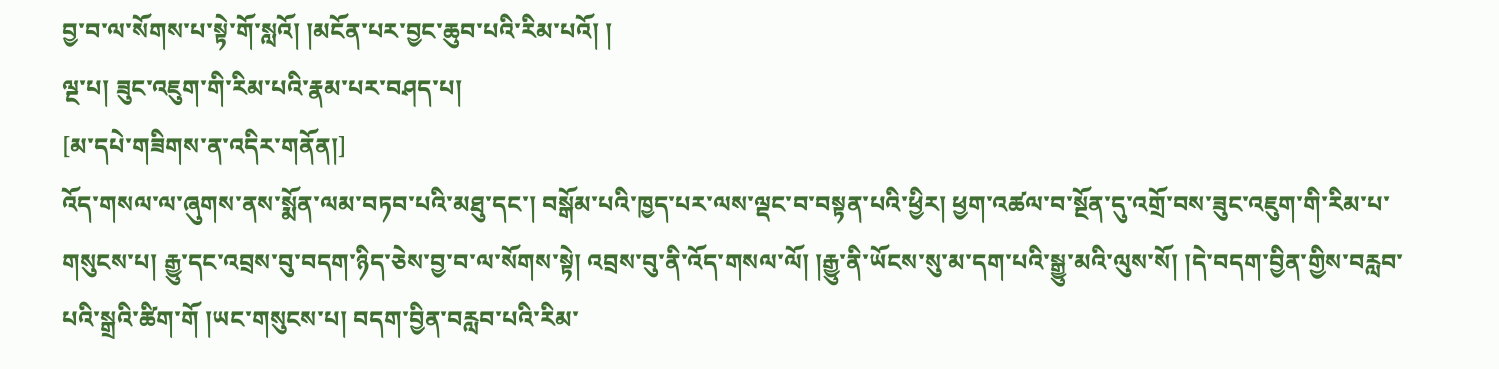བྱ་བ་ལ་སོགས་པ་སྟེ་གོ་སླའོ། །མངོན་པར་བྱང་ཆུབ་པའི་རིམ་པའོ། །
ལྔ་པ། ཟུང་འཇུག་གི་རིམ་པའི་རྣམ་པར་བཤད་པ།
[མ་དཔེ་གཟིགས་ན་འདིར་གནོན།]
འོད་གསལ་ལ་ཞུགས་ནས་སྨོན་ལམ་བཏབ་པའི་མཐུ་དང་། བསྒོམ་པའི་ཁྱད་པར་ལས་ལྡང་བ་བསྟན་པའི་ཕྱིར། ཕྱག་འཚལ་བ་སྔོན་དུ་འགྲོ་བས་ཟུང་འཇུག་གི་རིམ་པ་གསུངས་པ། རྒྱུ་དང་འབྲས་བུ་བདག་ཉིད་ཅེས་བྱ་བ་ལ་སོགས་སྟེ། འབྲས་བུ་ནི་འོད་གསལ་ལོ། །རྒྱུ་ནི་ཡོངས་སུ་མ་དག་པའི་སྒྱུ་མའི་ལུས་སོ། །དེ་བདག་བྱིན་གྱིས་བརླབ་པའི་སྒྲའི་ཚིག་གོ །ཡང་གསུངས་པ། བདག་བྱིན་བརླབ་པའི་རིམ་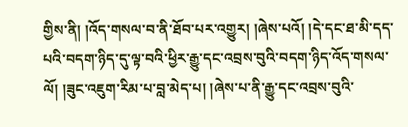གྱིས་ནི། །འོད་གསལ་བ་ནི་ཐོབ་པར་འགྱུར། །ཞེས་པའོ། །དེ་དང་ཐ་མི་དད་པའི་བདག་ཉིད་དུ་ལྟ་བའི་ཕྱིར་རྒྱུ་དང་འབྲས་བུའི་བདག་ཉིད་འོད་གསལ་ལོ། །ཟུང་འཇུག་རིམ་པ་བླ་མེད་པ། །ཞེས་པ་ནི་རྒྱུ་དང་འབྲས་བུའི་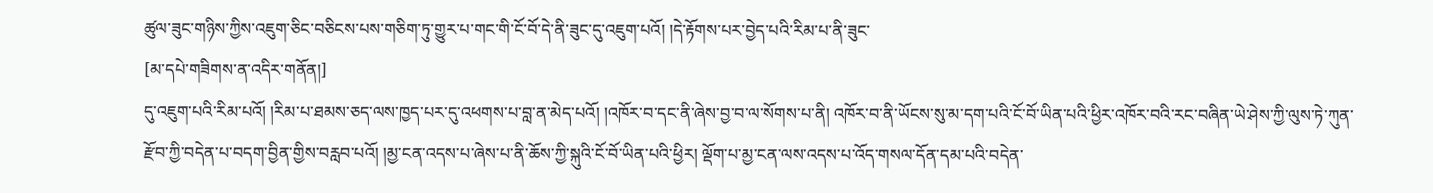ཚུལ་ཟུང་གཉིས་ཀྱིས་འཇུག་ཅིང་བཅིངས་པས་གཅིག་ཏུ་གྱུར་པ་གང་གི་ངོ་བོ་དེ་ནི་ཟུང་དུ་འཇུག་པའོ། །དེ་རྟོགས་པར་བྱེད་པའི་རིམ་པ་ནི་ཟུང་
[མ་དཔེ་གཟིགས་ན་འདིར་གནོན།]
དུ་འཇུག་པའི་རིམ་པའོ། །རིམ་པ་ཐམས་ཅད་ལས་ཁྱད་པར་དུ་འཕགས་པ་བླ་ན་མེད་པའོ། །འཁོར་བ་དང་ནི་ཞེས་བྱ་བ་ལ་སོགས་པ་ནི། འཁོར་བ་ནི་ཡོངས་སུ་མ་དག་པའི་ངོ་བོ་ཡིན་པའི་ཕྱིར་འཁོར་བའི་རང་བཞིན་ཡེ་ཤེས་ཀྱི་ལུས་ཏེ་ཀུན་རྫོབ་ཀྱི་བདེན་པ་བདག་བྱིན་གྱིས་བརླབ་པའོ། །མྱ་ངན་འདས་པ་ཞེས་པ་ནི་ཆོས་ཀྱི་སྐུའི་ངོ་བོ་ཡིན་པའི་ཕྱིར། ལྡོག་པ་མྱ་ངན་ལས་འདས་པ་འོད་གསལ་དོན་དམ་པའི་བདེན་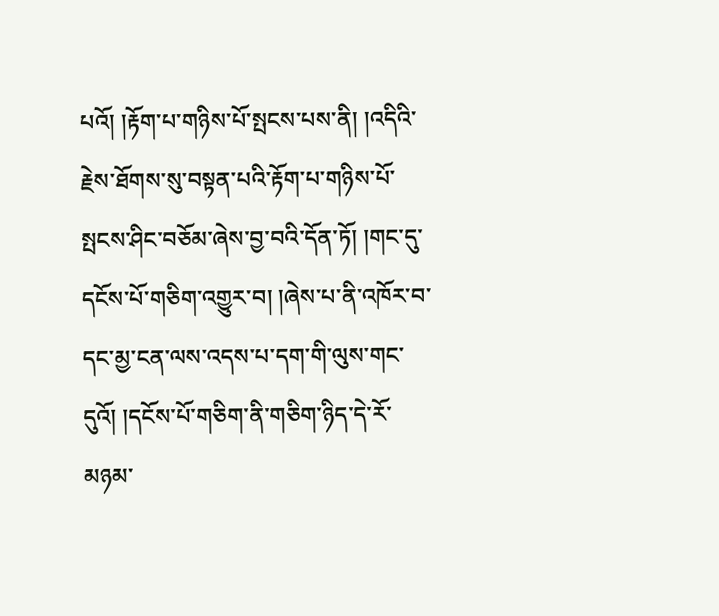པའོ། །རྟོག་པ་གཉིས་པོ་སྤངས་པས་ནི། །འདིའི་རྗེས་ཐོགས་སུ་བསྟན་པའི་རྟོག་པ་གཉིས་པོ་སྤངས་ཤིང་བཅོམ་ཞེས་བྱ་བའི་དོན་ཏོ། །གང་དུ་དངོས་པོ་གཅིག་འགྱུར་བ། །ཞེས་པ་ནི་འཁོར་བ་དང་མྱ་ངན་ལས་འདས་པ་དག་གི་ལུས་གང་དུའོ། །དངོས་པོ་གཅིག་ནི་གཅིག་ཉིད་དེ་རོ་མཉམ་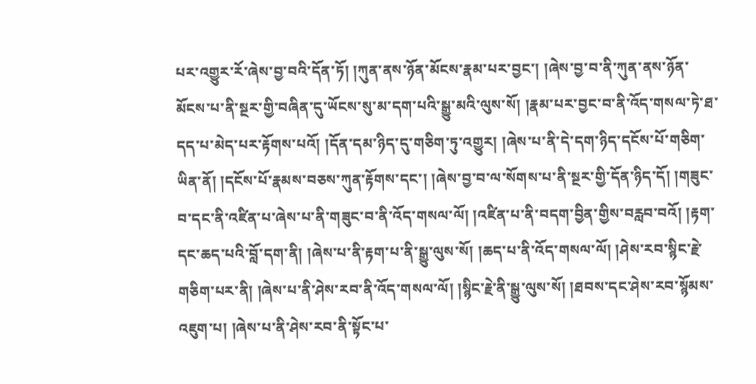པར་འགྱུར་རོ་ཞེས་བྱ་བའི་དོན་ཏོ། །ཀུན་ནས་ཉོན་མོངས་རྣམ་པར་བྱང་། །ཞེས་བྱ་བ་ནི་ཀུན་ནས་ཉོན་མོངས་པ་ནི་སྔར་གྱི་བཞིན་དུ་ཡོངས་སུ་མ་དག་པའི་སྒྱུ་མའི་ལུས་སོ། །རྣམ་པར་བྱང་བ་ནི་འོད་གསལ་ཏེ་ཐ་དད་པ་མེད་པར་རྟོགས་པའོ། །དོན་དམ་ཉིད་དུ་གཅིག་ཏུ་འགྱུར། །ཞེས་པ་ནི་དེ་དག་ཉིད་དངོས་པོ་གཅིག་ཡིན་ནོ། །དངོས་པོ་རྣམས་བཅས་ཀུན་རྟོགས་དང་། །ཞེས་བྱ་བ་ལ་སོགས་པ་ནི་སྔར་གྱི་དོན་ཉིད་དོ། །གཟུང་བ་དང་ནི་འཛིན་པ་ཞེས་པ་ནི་གཟུང་བ་ནི་འོད་གསལ་ལོ། །འཛིན་པ་ནི་བདག་བྱིན་གྱིས་བརླབ་བའོ། །རྟག་དང་ཆད་པའི་བློ་དག་ནི། །ཞེས་པ་ནི་རྟག་པ་ནི་སྒྱུ་ལུས་སོ། །ཆད་པ་ནི་འོད་གསལ་ལོ། །ཤེས་རབ་སྙིང་རྗེ་གཅིག་པར་ནི། །ཞེས་པ་ནི་ཤེས་རབ་ནི་འོད་གསལ་ལོ། །སྙིང་རྗེ་ནི་སྒྱུ་ལུས་སོ། །ཐབས་དང་ཤེས་རབ་སྙོམས་འཇུག་པ། །ཞེས་པ་ནི་ཤེས་རབ་ནི་སྟོང་པ་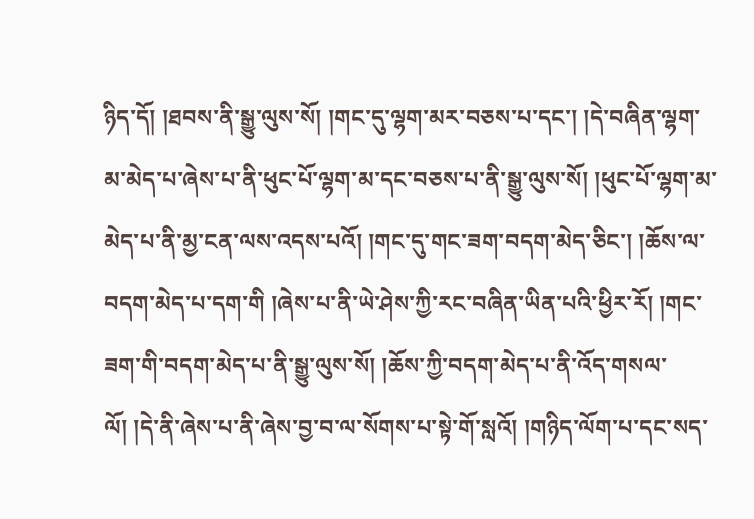ཉིད་དོ། །ཐབས་ནི་སྒྱུ་ལུས་སོ། །གང་དུ་ལྷག་མར་བཅས་པ་དང་། །དེ་བཞིན་ལྷག་མ་མེད་པ་ཞེས་པ་ནི་ཕུང་པོ་ལྷག་མ་དང་བཅས་པ་ནི་སྒྱུ་ལུས་སོ། །ཕུང་པོ་ལྷག་མ་མེད་པ་ནི་མྱ་ངན་ལས་འདས་པའོ། །གང་དུ་གང་ཟག་བདག་མེད་ཅིང་། །ཆོས་ལ་བདག་མེད་པ་དག་གི །ཞེས་པ་ནི་ཡེ་ཤེས་ཀྱི་རང་བཞིན་ཡིན་པའི་ཕྱིར་རོ། །གང་ཟག་གི་བདག་མེད་པ་ནི་སྒྱུ་ལུས་སོ། །ཆོས་ཀྱི་བདག་མེད་པ་ནི་འོད་གསལ་ལོ། །དེ་ནི་ཞེས་པ་ནི་ཞེས་བྱ་བ་ལ་སོགས་པ་སྟེ་གོ་སླའོ། །གཉིད་ལོག་པ་དང་སད་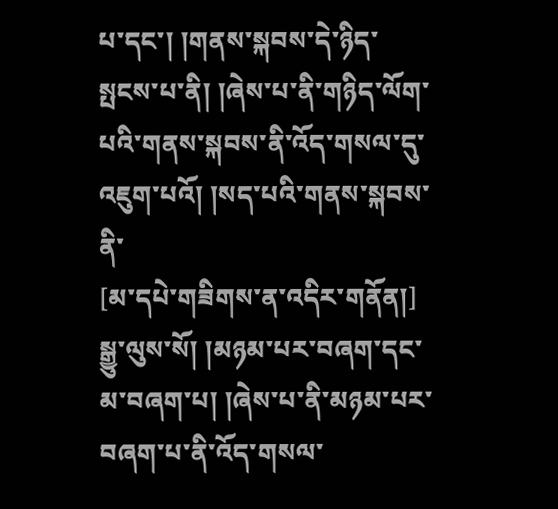པ་དང་། །གནས་སྐབས་དེ་ཉིད་སྤངས་པ་ནི། །ཞེས་པ་ནི་གཉིད་ལོག་པའི་གནས་སྐབས་ནི་འོད་གསལ་དུ་འཇུག་པའོ། །སད་པའི་གནས་སྐབས་ནི་
[མ་དཔེ་གཟིགས་ན་འདིར་གནོན།]
སྒྱུ་ལུས་སོ། །མཉམ་པར་བཞག་དང་མ་བཞག་པ། །ཞེས་པ་ནི་མཉམ་པར་བཞག་པ་ནི་འོད་གསལ་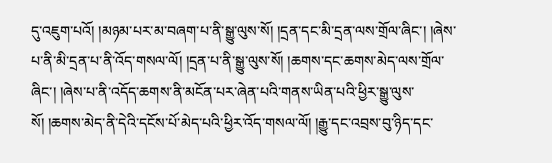དུ་འཇུག་པའོ། །མཉམ་པར་མ་བཞག་པ་ནི་སྒྱུ་ལུས་སོ། །དྲན་དང་མི་དྲན་ལས་གྲོལ་ཞིང་། །ཞེས་པ་ནི་མི་དྲན་པ་ནི་འོད་གསལ་ལོ། །དྲན་པ་ནི་སྒྱུ་ལུས་སོ། །ཆགས་དང་ཆགས་མེད་ལས་གྲོལ་ཞིང་། །ཞེས་པ་ནི་འདོད་ཆགས་ནི་མངོན་པར་ཞེན་པའི་གནས་ཡིན་པའི་ཕྱིར་སྒྱུ་ལུས་སོ། །ཆགས་མེད་ནི་དེའི་དངོས་པོ་མེད་པའི་ཕྱིར་འོད་གསལ་ལོ། །རྒྱུ་དང་འབྲས་བུ་ཉིད་དང་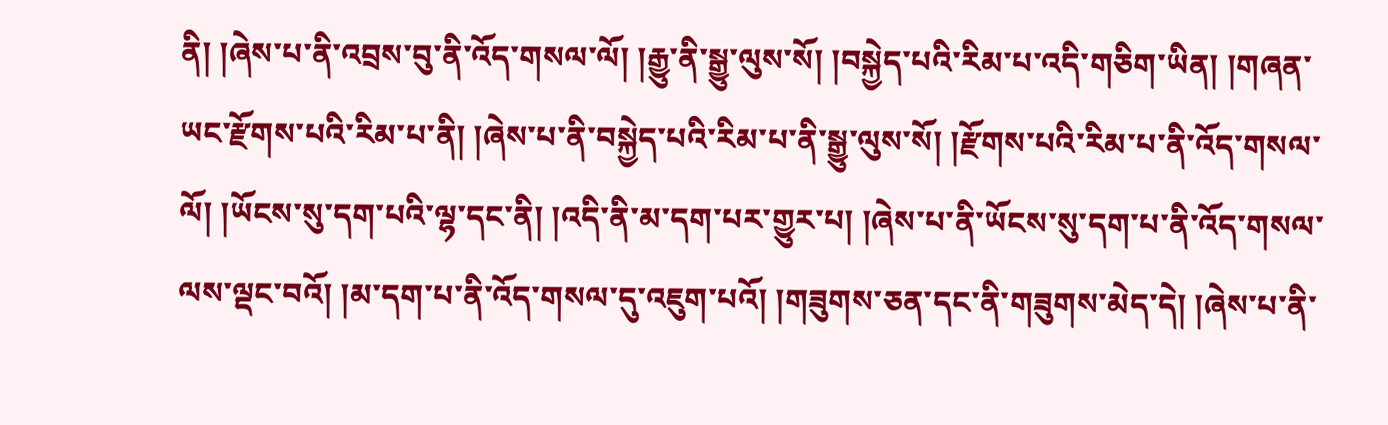ནི། །ཞེས་པ་ནི་འབྲས་བུ་ནི་འོད་གསལ་ལོ། །རྒྱུ་ནི་སྒྱུ་ལུས་སོ། །བསྐྱེད་པའི་རིམ་པ་འདི་གཅིག་ཡིན། །གཞན་ཡང་རྫོགས་པའི་རིམ་པ་ནི། །ཞེས་པ་ནི་བསྐྱེད་པའི་རིམ་པ་ནི་སྒྱུ་ལུས་སོ། །རྫོགས་པའི་རིམ་པ་ནི་འོད་གསལ་ལོ། །ཡོངས་སུ་དག་པའི་ལྷ་དང་ནི། །འདི་ནི་མ་དག་པར་གྱུར་པ། །ཞེས་པ་ནི་ཡོངས་སུ་དག་པ་ནི་འོད་གསལ་ལས་ལྡང་བའོ། །མ་དག་པ་ནི་འོད་གསལ་དུ་འཇུག་པའོ། །གཟུགས་ཅན་དང་ནི་གཟུགས་མེད་དེ། །ཞེས་པ་ནི་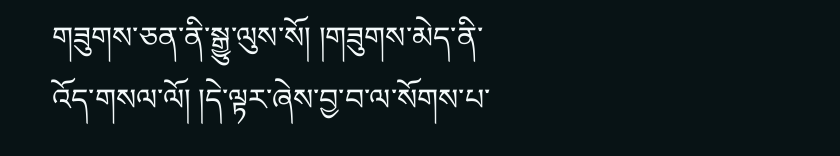གཟུགས་ཅན་ནི་སྒྱུ་ལུས་སོ། །གཟུགས་མེད་ནི་འོད་གསལ་ལོ། །དེ་ལྟར་ཞེས་བྱ་བ་ལ་སོགས་པ་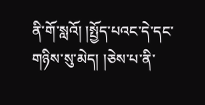ནི་གོ་སླའོ། །སྤྱོད་པའང་དེ་དང་གཉིས་སུ་མེད། །ཅེས་པ་ནི་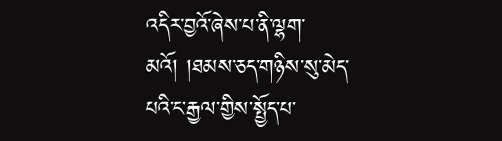འདིར་བྱའོ་ཞེས་པ་ནི་ལྷག་མའོ། །ཐམས་ཅད་གཉིས་སུ་མེད་པའི་ང་རྒྱལ་གྱིས་སྤྱོད་པ་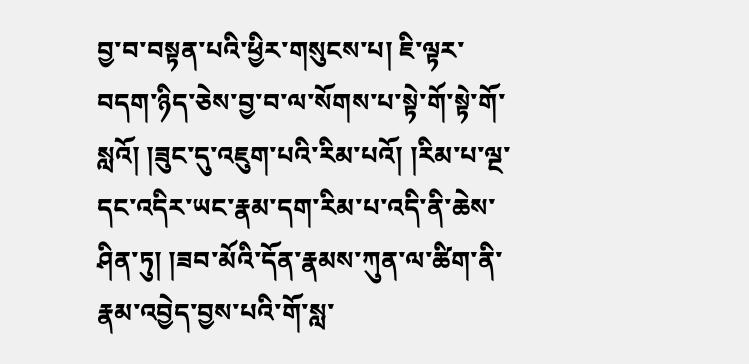བྱ་བ་བསྟན་པའི་ཕྱིར་གསུངས་པ། ཇི་ལྟར་བདག་ཉིད་ཅེས་བྱ་བ་ལ་སོགས་པ་སྟེ་གོ་སྟེ་གོ་སླའོ། །ཟུང་དུ་འཇུག་པའི་རིམ་པའོ། །རིམ་པ་ལྔ་དང་འདིར་ཡང་རྣམ་དག་རིམ་པ་འདི་ནི་ཆེས་ཤིན་ཏུ། །ཟབ་མོའི་དོན་རྣམས་ཀུན་ལ་ཚིག་ནི་རྣམ་འབྱེད་བྱས་པའི་གོ་སླ་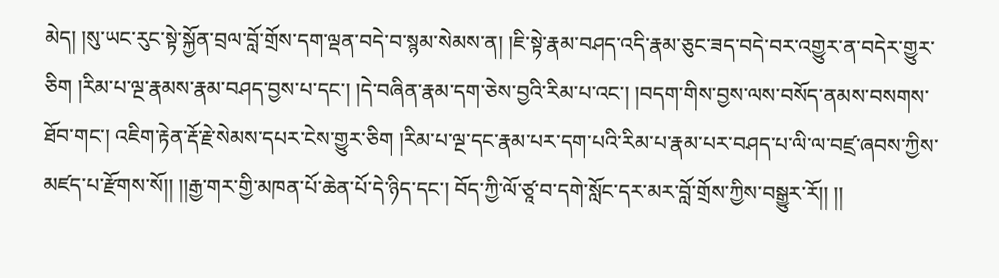མེད། །སུ་ཡང་རུང་སྟེ་སྐྱོན་བྲལ་བློ་གྲོས་དག་ལྡན་བདེ་བ་སྙམ་སེམས་ན། །ཇི་སྟེ་རྣམ་བཤད་འདི་རྣམ་ཅུང་ཟད་བདེ་བར་འགྱུར་ན་བདེར་གྱུར་ཅིག །རིམ་པ་ལྔ་རྣམས་རྣམ་བཤད་བྱས་པ་དང་། །དེ་བཞིན་རྣམ་དག་ཅེས་བྱའི་རིམ་པ་འང་། །བདག་གིས་བྱས་ལས་བསོད་ནམས་བསགས་ཐོབ་གང་། འཇིག་རྟེན་རྡོ་རྗེ་སེམས་དཔར་ངེས་གྱུར་ཅིག །རིམ་པ་ལྔ་དང་རྣམ་པར་དག་པའི་རིམ་པ་རྣམ་པར་བཤད་པ་ལི་ལ་བཛྲ་ཞབས་ཀྱིས་མཛད་པ་རྫོགས་སོ།། །།རྒྱ་གར་གྱི་མཁན་པོ་ཆེན་པོ་དེ་ཉིད་དང་། བོད་ཀྱི་ལོ་ཙཱ་བ་དགེ་སློང་དར་མར་བློ་གྲོས་ཀྱིས་བསྒྱུར་རོ།། །།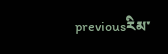previousརིམ་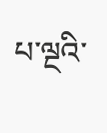པ་ལྔའི་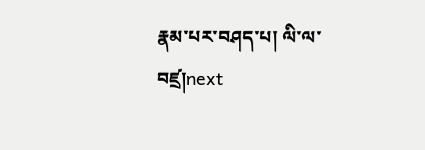རྣམ་པར་བཤད་པ། ལི་ལ་བཛྲ།next